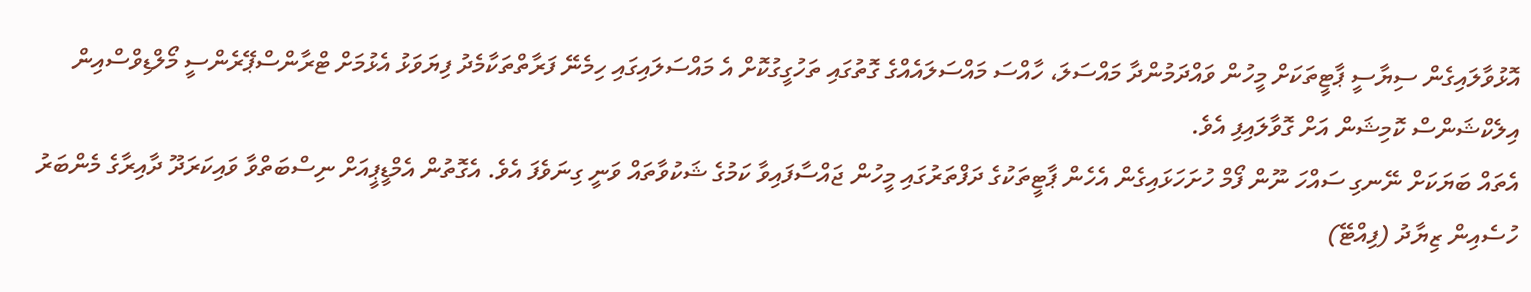އޮޅުވާލައިގެން ސިޔާސީ ޕާޓީތަކަށް މީހުން ވައްދަމުންދާ މައްސަލަ، ހާއްސަ މައްސަލައެއްގެ ގޮތުގައި ތަހުގީގުކޮށް އެ މައްސަލައިގައި ހިމެނޭ ފަރާތްތަކާމެދު ފިޔަވަޅު އެޅުމަށް ޓްރާންސްޕޭރެންސީ މޯލްޑިވްސްއިން އިލެކްޝަންސް ކޮމިޝަން އަށް ގޮވާލައިފި އެވެ.
އެތައް ބަޔަކަށް ނޭނގި ސައްހަ ނޫން ފޯމް ހުށަހަޅައިގެން އެހެން ޕާޓީތަކުގެ ދަފްތަރުގައި މީހުން ޖައްސާފައިވާ ކަމުގެ ޝަކުވާތައް ވަނީ ގިނަވެފަ އެވެ. އެގޮތުން އެމްޑީޕީއަށް ނިސްބަތްވާ ވައިކަރަދޫ ދާއިރާގެ މެންބަރު ހުސެއިން ޒިޔާދު (ފިއްޓޭ)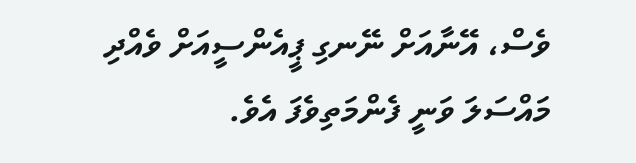ވެސް، އޭނާއަށް ނޭނގި ޕީއެންސީއަށް ވެއްދި މައްސަލަ ވަނީ ފެންމަތިވެފަ އެވެ.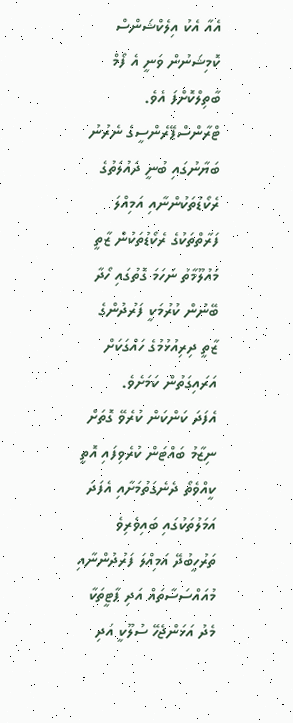އެއާ އެކު އިލެކްޝަންސް ކޮމިޝަނުން ވަނީ އެ ފޯމް ބާތިލްކޮށްފަ އެވެ.
ޓްރާންސްޕޭރެންސީގެ ނެރުނު ބަޔާނުގައި ބުނީ ދައުލަތުގެ ރެކޯޑުތަކުންނާއި އަމިއްލަ ފަރާތްތަކުގެ ރެކޯޑުތަކުން ޒާތީ މައުލޫމާތު ނަހަމަ ގޮތުގައި ހޯދާ ބޭނުން ކުރުމަކީ ފަރުދުންގެ ޒާތީ ދިރިއުޅުމުގެ ހައްގަކަށް އަރައިގަތުން ކަމަށެވެ.
އެފަދަ ކަންކަން ކުރެވޭ ގޮތަށް ނިޒާމު ބައްޓަން ކުރެވިފައި އޮތީ ކީއްވެތޯ ދެނެގަތުމަށާއި އެފަދަ އަމަލުތަކުގައި ބައިވެރިވެ ތަރުހީބުދޭ އަމިއްލަ ފަރުދުންނާއި މުއައްސަސާތައް އަދި ޕާޓީތަކާ މެދު އަޅަންޖެހޭ ސުލޫކީ އަދި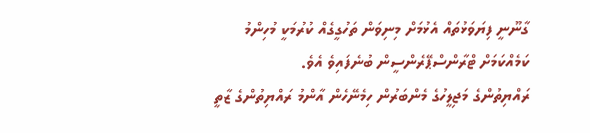ގާނޫނީ ފިޔަވަޅުތައް އެޅުމަށް މިނިވަން ތަހުގީގެއް ކުރުމަކީ މުހިންމު ކަމެއްކަމަށް ޓްރާންސްޕޭރެންސީން ބުނެފައިވެ އެވެ.
ރައްޔިތުންގެ މަޖިލީހުގެ މެންބަރުން ހިމެނޭހެން އާންމު ރައްޔިތުންގެ ޒާތީ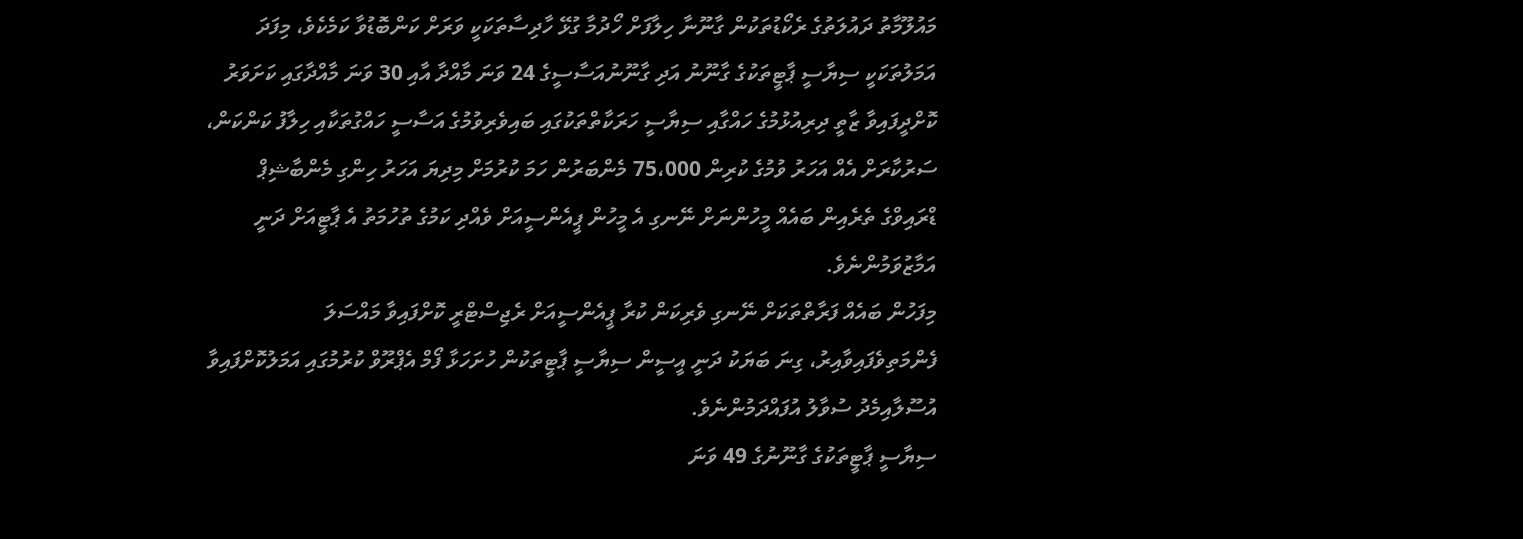މައުލޫމާތު ދައުލަތުގެ ރެކޯޑުތަކުން ގާނޫނާ ހިލާފަށް ހޯދުމާ ގުޅޭ ހާދިސާތަކަކީ ވަރަށް ކަންބޮޑުވާ ކަމެކެވެ، މިފަދަ އަމަލުތަކަކީ ސިޔާސީ ޕާޓީތަކުގެ ގާނޫނު އަދި ގާނޫނުއަސާސީގެ 24 ވަނަ މާއްދާ އާއި 30 ވަނަ މާއްދާގައި ކަށަވަރު ކޮށްދީފައިވާ ޒާތީ ދިރިއުޅުމުގެ ހައްގާއި ސިޔާސީ ހަރަކާތްތަކުގައި ބައިވެރިވުމުގެ އަސާސީ ހައްގުތަކާއި ހިލާފު ކަންކަން،
ސަރުކާރަށް އެއް އަހަރު ވުމުގެ ކުރިން 75،000 މެންބަރުން ހަމަ ކުރުމަށް މިދިޔަ އަހަރު ހިންގި މެންބާޝިޕް ޑްރައިވްގެ ތެރެއިން ބައެއް މީހުންނަށް ނޭނގި އެ މީހުން ޕީއެންސީއަށް ވެއްދި ކަމުގެ ތުހުމަތު އެ ޕާޓީއަށް ދަނީ އަމާޒުވަމުންނެވެ.
މިފަހުން ބައެއް ފަރާތްތަކަށް ނޭނގި ވެރިކަން ކުރާ ޕީއެންސީއަށް ރެޖިސްޓްރީ ކޮށްފައިވާ މައްސަލަ ފެންމަތިވެފައިވާއިރު، ގިނަ ބަޔަކު ދަނީ އީސީން ސިޔާސީ ޕާޓީތަކުން ހުށަހަޅާ ފޯމް އެޕްރޫވް ކުރުމުގައި އަމަލުކޮށްފައިވާ އުސޫލާއިމެދު ސުވާލު އުފައްދަމުންނެވެ.
ސިޔާސީ ޕާޓީތަކުގެ ގާނޫނުގެ 49 ވަނަ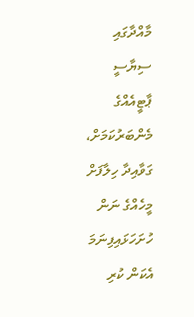މާއްދާގައި ސިޔާސީ ޕާޓީއެއްގެ މެންބަރުކަމަށް، ގަވާއިދާ ހިލާފަށް މީހެއްގެ ނަން ހުށަހަޅައިފިނަމަ އެކަން ކުރި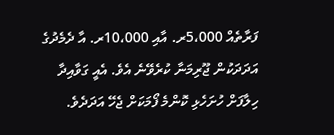ފަރާތެއް 5،000ރ. އާއި 10،000ރ. އާ ދެމެދުގެ އަދަދަކުން ޖޫރިމަނާ ކުރެވޭނެ އެވެ. އެއީ ގަވާއިދާ ހިލާފަށް ހުށަހެޅި ކޮންމެ ފޯމަކަށް ޖެހޭ އަދަދެވެ.